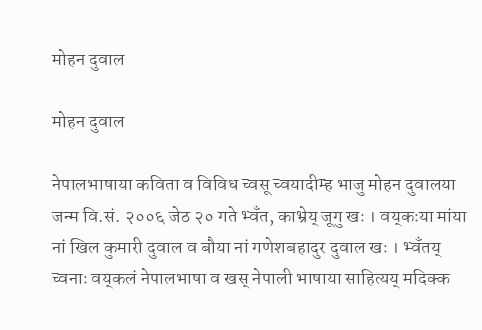मोहन दुवाल

मोहन दुवाल

नेपालभाषाया कविता व विविध च्वसू च्वयादीम्ह भाजु मोहन दुवालया जन्म वि.सं. २००६ जेठ २० गते भ्वँत, काभ्रेय् जूगु खः । वय्‌कःया मांया नां खिल कुमारी दुवाल व बौया नां गणेशबहादुर दुवाल खः । भ्वँतय् च्वनाः वय्‌कलं नेपालभाषा व खस् नेपाली भाषाया साहित्यय् मदिक्क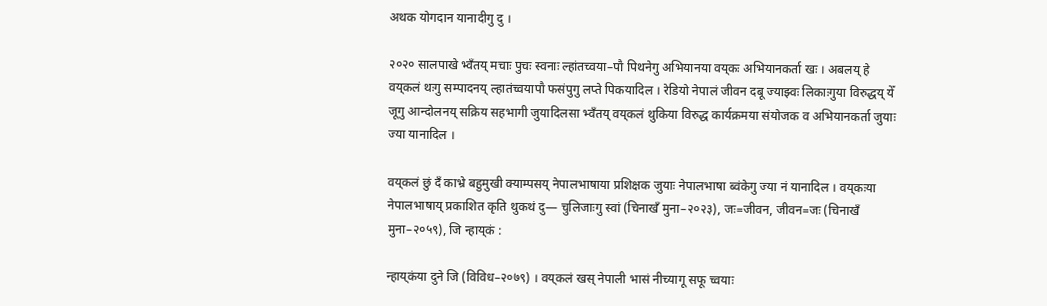अथक योगदान यानादीगु दु ।

२०२० सालपाखे भ्वँतय् मचाः पुचः स्वनाः ल्हांतच्वया–पौ पिथनेगु अभियानया वय्‌कः अभियानकर्ता खः । अबलय् हे वय्‌कलं थःगु सम्पादनय् ल्हातंच्वयापौ फसंपुगु लप्ते पिकयादिल । रेडियो नेपालं जीवन दबू ज्याझ्वः लिकाःगुया विरुद्धय् येँ जूगु आन्दोलनय् सक्रिय सहभागी जुयादिलसा भ्वँतय् वय्‌कलं थुकिया विरुद्ध कार्यक्रमया संयोजक व अभियानकर्ता जुयाः ज्या यानादिल ।

वय्‌कलं छुं दँ काभ्रे बहुमुखी क्याम्पसय् नेपालभाषाया प्रशिक्षक जुयाः नेपालभाषा ब्वंकेगु ज्या नं यानादिल । वय्‌कःया नेपालभाषाय् प्रकाशित कृति थुकथं दु— चुलिजाःगु स्वां (चिनाखँ मुना–२०२३), जः=जीवन, जीवन=जः (चिनाखँ मुना–२०५९), जि न्हाय्‌कं :

न्हाय्‌कंया दुने जि (विविध–२०७९) । वय्‌कलं खस् नेपाली भासं नीच्यागू सफू च्वयाः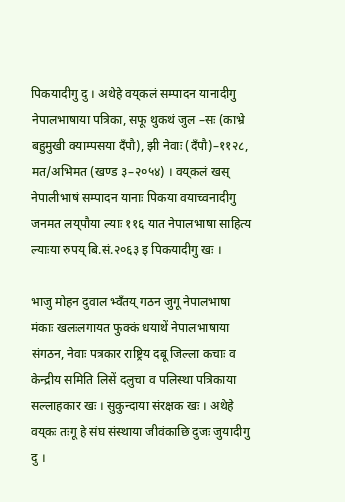पिकयादीगु दु । अथेहे वय्‌कलं सम्पादन यानादीगु नेपालभाषाया पत्रिका, सफू थुकथं जुल –सः (काभ्रे बहुमुखी क्याम्पसया दँपौ), झी नेवाः (दँपौ)–११२८, मत/अभिमत (खण्ड ३–२०५४) । वय्‌कलं खस् नेपालीभाषं सम्पादन यानाः पिकया वयाच्वनादीगु जनमत लय्‌पौया ल्याः ११६ यात नेपालभाषा साहित्य ल्याःया रुपय् बि.सं.२०६३ इ पिकयादीगु खः ।

भाजु मोहन दुवाल भ्वँतय् गठन जुगू नेपालभाषा मंकाः खलःलगायत फुक्कं धयाथें नेपालभाषाया संगठन, नेवाः पत्रकार राष्ट्रिय दबू जिल्ला कचाः व केन्द्रीय समिति लिसें दलुचा व पलिस्था पत्रिकाया सल्लाहकार खः । सुकुन्दाया संरक्षक खः । अथेहे वय्‌कः तःगू हे संघ संस्थाया जीवंकाछि दुजः जुयादीगु दु ।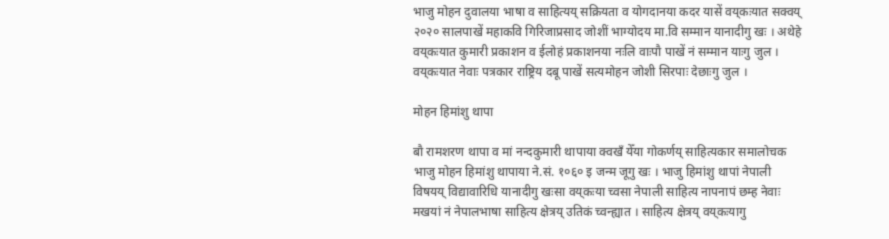भाजु मोहन दुवालया भाषा व साहित्यय् सक्रियता व योगदानया कदर यासें वय्‌कःयात सक्वय् २०२० सालपाखें महाकवि गिरिजाप्रसाद जोशीं भाग्योदय मा.वि सम्मान यानादीगु खः । अथेहे वय्‌कःयात कुमारी प्रकाशन व ईलोहं प्रकाशनया नःलि वाःपौ पाखें नं सम्मान याःगु जुल । वय्‌कःयात नेवाः पत्रकार राष्ट्रिय दबू पाखें सत्यमोहन जोशी सिरपाः देछाःगु जुल ।

मोहन हिमांशु थापा

बौ रामशरण थापा व मां नन्दकुमारी थापाया क्वखँ येँया गोकर्णय् साहित्यकार समालोचक भाजु मोहन हिमांशु थापाया ने.सं. १०६० इ जन्म जूगु खः । भाजु हिमांशु थापां नेपाली विषयय् विद्यावारिधि यानादीगु खःसा वय्‌कःया च्वसा नेपाली साहित्य नापनापं छम्ह नेवाः मखयां नं नेपालभाषा साहित्य क्षेत्रय् उतिकं च्वन्ह्यात । साहित्य क्षेत्रय् वय्‌कःयागु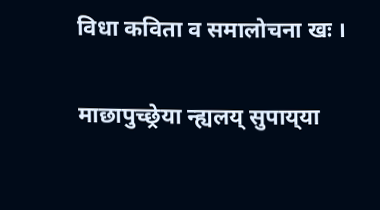विधा कविता व समालोचना खः ।

माछापुच्छ्रेया न्ह्यलय् सुपाय्‌या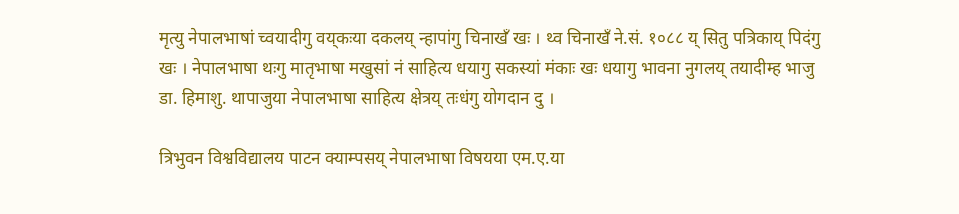मृत्यु नेपालभाषां च्वयादीगु वय्‌कःया दकलय् न्हापांगु चिनाखँ खः । थ्व चिनाखँ ने.सं. १०८८ य् सितु पत्रिकाय् पिदंगु खः । नेपालभाषा थःगु मातृभाषा मखुसां नं साहित्य धयागु सकस्यां मंकाः खः धयागु भावना नुगलय् तयादीम्ह भाजु डा. हिमाशु. थापाजुया नेपालभाषा साहित्य क्षेत्रय् तःधंगु योगदान दु ।

त्रिभुवन विश्वविद्यालय पाटन क्याम्पसय् नेपालभाषा विषयया एम.ए.या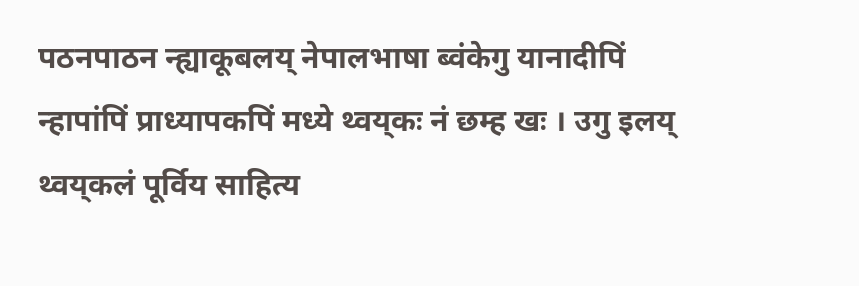पठनपाठन न्ह्याकूबलय् नेपालभाषा ब्वंकेगु यानादीपिं न्हापांपिं प्राध्यापकपिं मध्ये थ्वय्‌कः नं छम्ह खः । उगु इलय् थ्वय्‌कलं पूर्विय साहित्य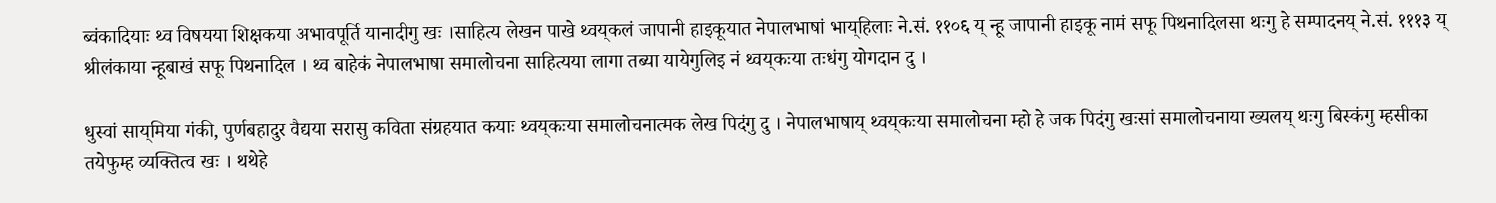ब्वंकादियाः थ्व विषयया शिक्षकया अभावपूर्ति यानादीगु खः ।साहित्य लेखन पाखे थ्वय्‌कलं जापानी हाइकूयात नेपालभाषां भाय्‌हिलाः ने.सं. ११०६ य् न्हू जापानी हाइकू नामं सफू पिथनादिलसा थःगु हे सम्पादनय् ने.सं. १११३ य् श्रीलंकाया न्हूबाखं सफू पिथनादिल । थ्व बाहेकं नेपालभाषा समालोचना साहित्यया लागा तब्या यायेगुलिइ नं थ्वय्‌कःया तःधंगु योगदान दु ।

धुस्वां साय्‌मिया गंकी, पुर्णबहादुर वैद्यया सरासु कविता संग्रहयात कयाः थ्वय्‌कःया समालोचनात्मक लेख पिदंगु दु । नेपालभाषाय् थ्वय्‌कःया समालोचना म्हो हे जक पिदंगु खःसां समालोचनाया ख्यलय् थःगु बिस्कंगु म्हसीका तयेफुम्ह व्यक्तित्व खः । थथेहे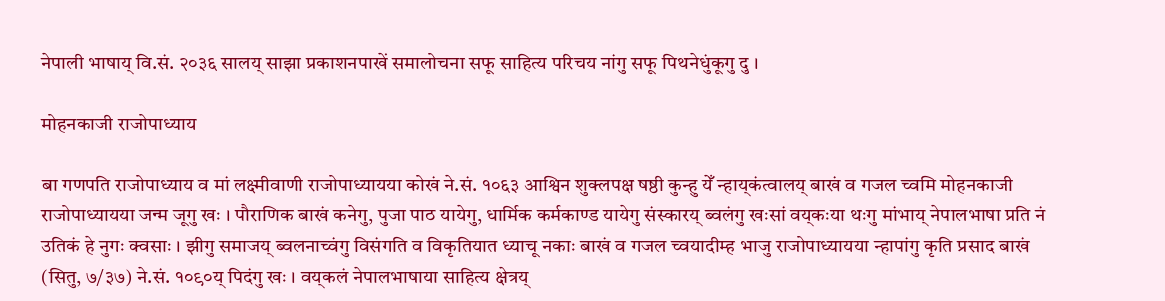नेपाली भाषाय् वि.सं. २०३६ सालय् साझा प्रकाशनपाखें समालोचना सफू साहित्य परिचय नांगु सफू पिथनेधुंकूगु दु ।

मोहनकाजी राजोपाध्याय

बा गणपति राजोपाध्याय व मां लक्ष्मीवाणी राजोपाध्यायया कोखं ने.सं. १०६३ आश्विन शुक्लपक्ष षष्ठी कुन्हु येँ न्हाय्‌कंत्वालय् बाखं व गजल च्वमि मोहनकाजी राजोपाध्यायया जन्म जूगु खः । पौराणिक बाखं कनेगु, पुजा पाठ यायेगु, धार्मिक कर्मकाण्ड यायेगु संस्कारय् ब्वलंगु खःसां वय्‌कःया थःगु मांभाय् नेपालभाषा प्रति नं उतिकं हे नुगः क्वसाः । झीगु समाजय् ब्वलनाच्वंगु विसंगति व विकृतियात ध्याचू नकाः बाखं व गजल च्वयादीम्ह भाजु राजोपाध्यायया न्हापांगु कृति प्रसाद बाखं (सितु, ७/३७) ने.सं. १०९०य् पिदंगु खः । वय्‌कलं नेपालभाषाया साहित्य क्षेत्रय्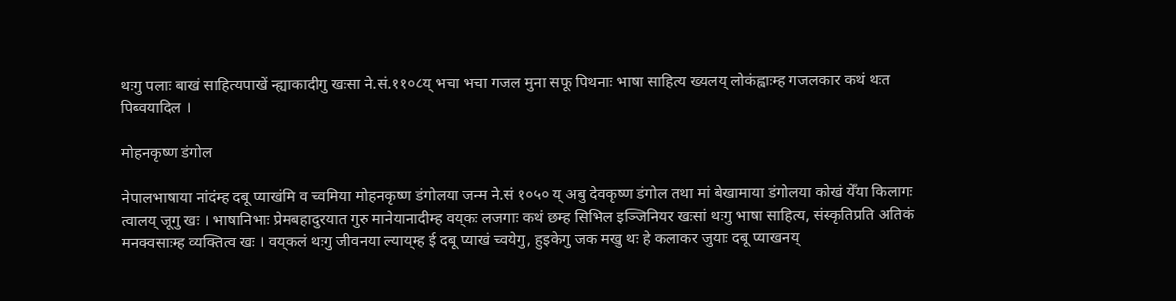थःगु पलाः बाखं साहित्यपाखें न्ह्याकादीगु खःसा ने.सं.११०८य् भचा भचा गजल मुना सफू पिथनाः भाषा साहित्य ख्यलय् लोकंह्वाःम्ह गजलकार कथं थःत पिब्वयादिल ।

मोहनकृष्ण डंगोल

नेपालभाषाया नांदंम्ह दबू प्याखंमि व च्वमिया मोहनकृष्ण डंगोलया जन्म ने.सं १०५० य् अबु देवकृष्ण डंगोल तथा मां बेखामाया डंगोलया कोखं येँया किलागः त्वालय् जूगु खः । भाषानिभाः प्रेमबहादुरयात गुरु मानेयानादीम्ह वय्‌कः लजगाः कथं छम्ह सिभिल इञ्जिनियर खःसां थःगु भाषा साहित्य, संस्कृतिप्रति अतिकं मनक्वसाःम्ह व्यक्तित्व खः । वय्‌कलं थःगु जीवनया ल्याय्‌म्ह ई दबू प्याखं च्वयेगु, हुइकेगु जक मखु थः हे कलाकर जुयाः दबू प्याखनय्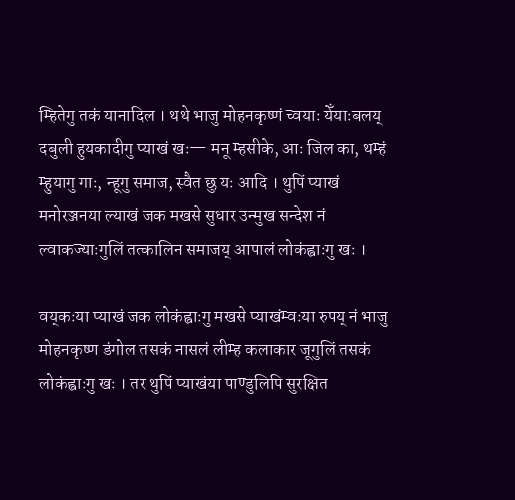म्हितेगु तकं यानादिल । थथे भाजु मोहनकृष्णं च्वयाः येँयाःबलय् दबुली हुयकादीगु प्याखं खः— मनू म्हसीके, आः जिल का, थम्हं म्हुयागु गाः, न्हूगु समाज, स्वैत छु यः आदि । थुपिं प्याखं मनोरञ्जनया ल्याखं जक मखसे सुधार उन्मुख सन्देश नं ल्वाकज्याःगुलिं तत्कालिन समाजय् आपालं लोकंह्वाःगु खः ।

वय्‌कःया प्याखं जक लोकंह्वाःगु मखसे प्याखंम्वःया रुपय् नं भाजु मोहनकृष्ण डंगोल तसकं नासलं लीम्ह कलाकार जूगुलिं तसकं लोकंह्वाःगु खः । तर थुपिं प्याखंया पाण्डुलिपि सुरक्षित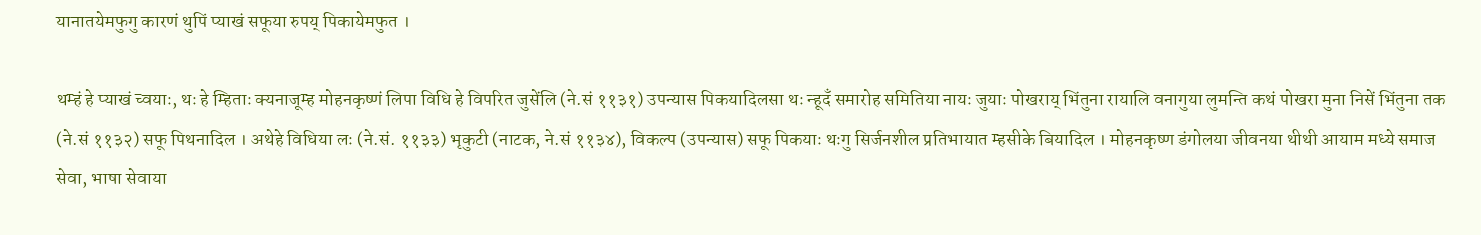यानातयेमफुगु कारणं थुपिं प्याखं सफूया रुपय् पिकायेमफुत ।

थम्हं हे प्याखं च्वयाः, थः हे म्हिताः क्यनाजूम्ह मोहनकृष्णं लिपा विधि हे विपरित जुसेंलि (ने.सं ११३१) उपन्यास पिकयादिलसा थः न्हूदँ समारोह समितिया नायः जुयाः पोखराय् भिंतुना रायालि वनागुया लुमन्ति कथं पोखरा मुना निसें भिंतुना तक (ने.सं ११३२) सफू पिथनादिल । अथेहे विधिया लः (ने.सं. ११३३) भृकुटी (नाटक, ने.सं ११३४), विकल्प (उपन्यास) सफू पिकयाः थःगु सिर्जनशील प्रतिभायात म्हसीके बियादिल । मोहनकृष्ण डंगोलया जीवनया थीथी आयाम मध्ये समाज सेवा, भाषा सेवाया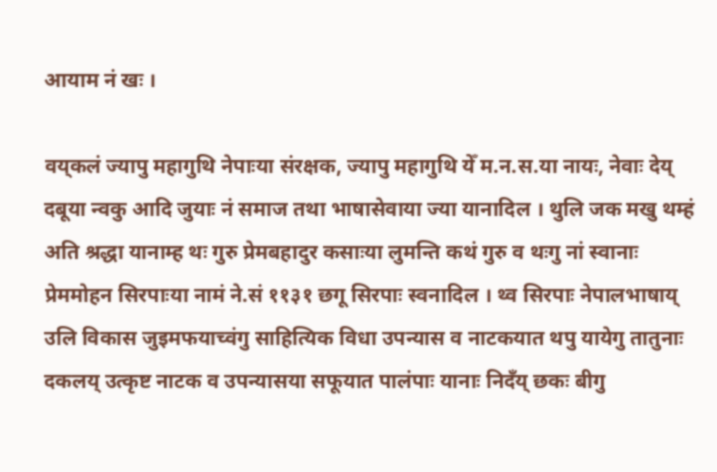आयाम नं खः ।

वय्‌कलं ज्यापु महागुथि नेपाःया संरक्षक, ज्यापु महागुथि येँ म.न.स.या नायः, नेवाः देय् दबूया न्वकु आदि जुयाः नं समाज तथा भाषासेवाया ज्या यानादिल । थुलि जक मखु थम्हं अति श्रद्धा यानाम्ह थः गुरु प्रेमबहादुर कसाःया लुमन्ति कथं गुरु व थःगु नां स्वानाः प्रेममोहन सिरपाःया नामं ने.सं ११३१ छगू सिरपाः स्वनादिल । थ्व सिरपाः नेपालभाषाय् उलि विकास जुइमफयाच्वंगु साहित्यिक विधा उपन्यास व नाटकयात थपु यायेगु तातुनाः दकलय् उत्कृष्ट नाटक व उपन्यासया सफूयात पालंपाः यानाः निदँय् छकः बीगु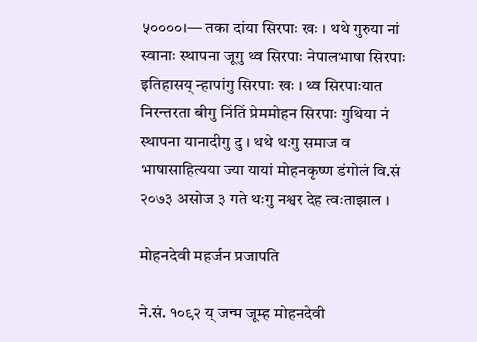५००००।— तका दांया सिरपाः खः । थथे गुरुया नां स्वानाः स्थापना जूगु थ्व सिरपाः नेपालभाषा सिरपाः इतिहासय् न्हापांगु सिरपाः खः । थ्व सिरपाःयात निरन्तरता बीगु निंतिं प्रेममोहन सिरपाः गुथिया नं स्थापना यानादीगु दु । थथे थःगु समाज व भाषासाहित्यया ज्या यायां मोहनकृष्ण डंगोलं वि.सं २०७३ असोज ३ गते थःगु नश्वर देह त्वःताझाल ।

मोहनदेवी महर्जन प्रजापति

ने.सं. १०९२ य् जन्म जूम्ह मोहनदेवी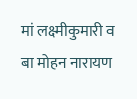मां लक्ष्मीकुमारी व बा मोहन नारायण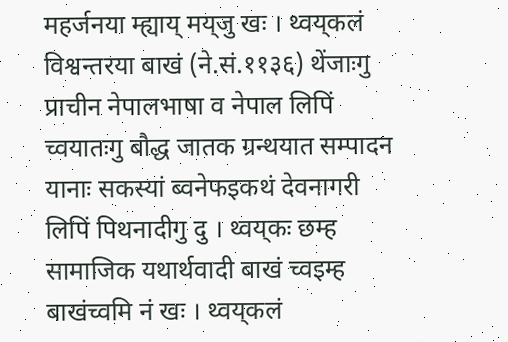महर्जनया म्ह्याय् मय्‌जु खः । थ्वय्‌कलं विश्वन्तरया बाखं (ने.सं.११३६) थेंजाःगु प्राचीन नेपालभाषा व नेपाल लिपिं च्वयातःगु बौद्ध जातक ग्रन्थयात सम्पादन यानाः सकस्यां ब्वनेफइकथं देवनागरी लिपिं पिथनादीगु दु । थ्वय्‌कः छम्ह सामाजिक यथार्थवादी बाखं च्वइम्ह बाखंच्वमि नं खः । थ्वय्‌कलं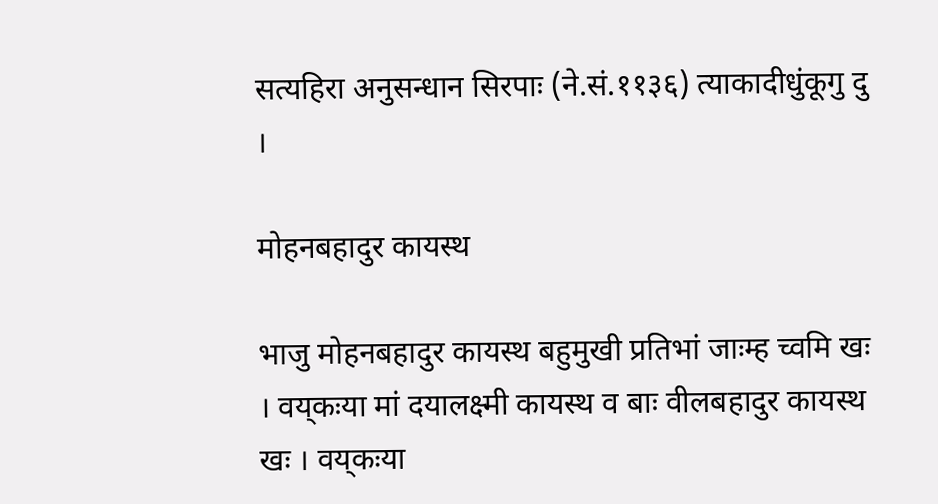सत्यहिरा अनुसन्धान सिरपाः (ने.सं.११३६) त्याकादीधुंकूगु दु ।

मोहनबहादुर कायस्थ

भाजु मोहनबहादुर कायस्थ बहुमुखी प्रतिभां जाःम्ह च्वमि खः । वय्‌कःया मां दयालक्ष्मी कायस्थ व बाः वीलबहादुर कायस्थ खः । वय्‌कःया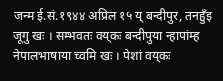जन्म ई.सं.१९४४ अप्रिल १५ य् बन्दीपुर, तनहुँइ जूगु खः । सम्भवतः वय्‌कः बन्दीपुया न्हापांम्ह नेपालभाषाया च्वमि खः । पेशां वय्‌कः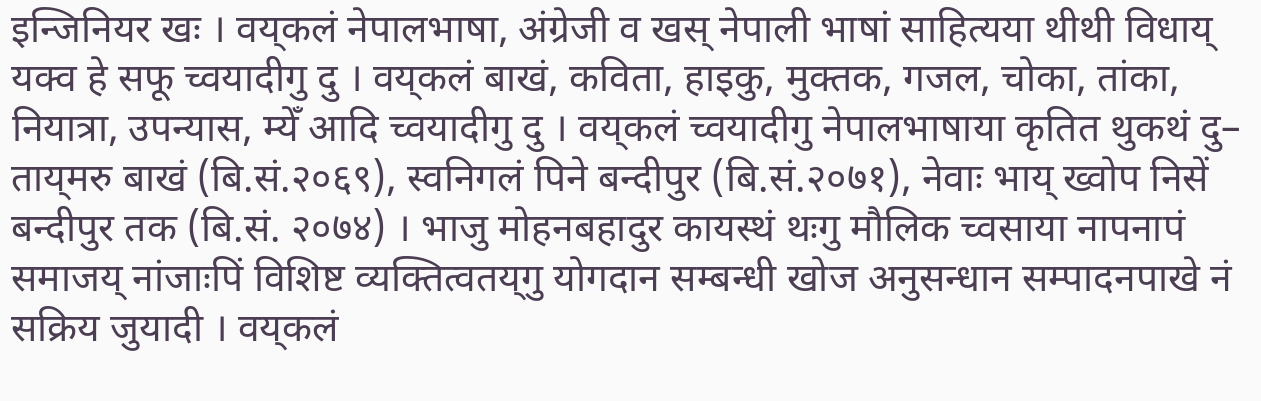इन्जिनियर खः । वय्‌कलं नेपालभाषा, अंग्रेजी व खस् नेपाली भाषां साहित्यया थीथी विधाय् यक्व हे सफू च्वयादीगु दु । वय्‌कलं बाखं, कविता, हाइकु, मुक्तक, गजल, चोका, तांका, नियात्रा, उपन्यास, म्येँ आदि च्वयादीगु दु । वय्‌कलं च्वयादीगु नेपालभाषाया कृतित थुकथं दु– ताय्‌मरु बाखं (बि.सं.२०६९), स्वनिगलं पिने बन्दीपुर (बि.सं.२०७१), नेवाः भाय् ख्वोप निसें बन्दीपुर तक (बि.सं. २०७४) । भाजु मोहनबहादुर कायस्थं थःगु मौलिक च्वसाया नापनापं समाजय् नांजाःपिं विशिष्ट व्यक्तित्वतय्‌गु योगदान सम्बन्धी खोज अनुसन्धान सम्पादनपाखे नं सक्रिय जुयादी । वय्‌कलं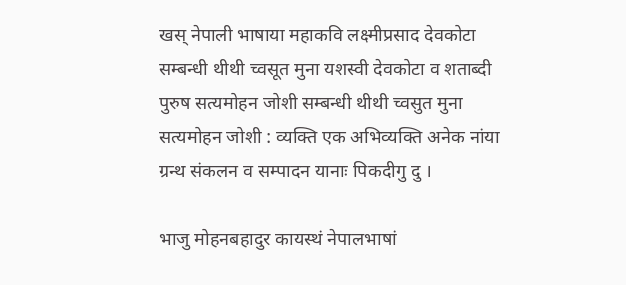खस् नेपाली भाषाया महाकवि लक्ष्मीप्रसाद देवकोटा सम्बन्धी थीथी च्वसूत मुना यशस्वी देवकोटा व शताब्दी पुरुष सत्यमोहन जोशी सम्बन्धी थीथी च्वसुत मुना सत्यमोहन जोशी : व्यक्ति एक अभिव्यक्ति अनेक नांया ग्रन्थ संकलन व सम्पादन यानाः पिकदीगु दु ।

भाजु मोहनबहादुर कायस्थं नेपालभाषां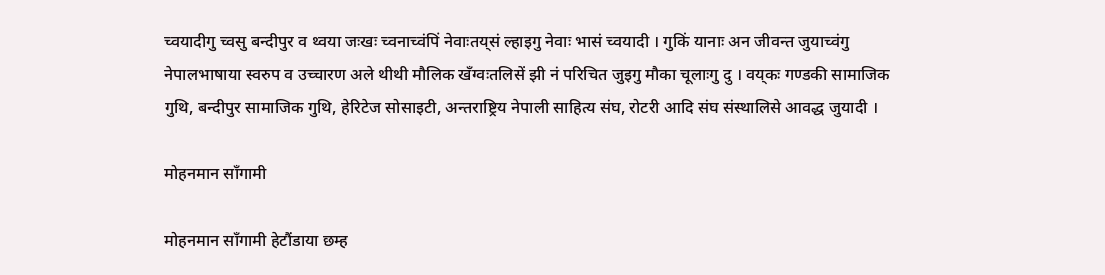च्वयादीगु च्वसु बन्दीपुर व थ्वया जःखः च्वनाच्वंपिं नेवाःतय्‌सं ल्हाइगु नेवाः भासं च्वयादी । गुकिं यानाः अन जीवन्त जुयाच्वंगु नेपालभाषाया स्वरुप व उच्चारण अले थीथी मौलिक खँग्वःतलिसें झी नं परिचित जुइगु मौका चूलाःगु दु । वय्‌कः गण्डकी सामाजिक गुथि, बन्दीपुर सामाजिक गुथि, हेरिटेज सोसाइटी, अन्तराष्ट्रिय नेपाली साहित्य संघ, रोटरी आदि संघ संस्थालिसे आवद्ध जुयादी ।

मोहनमान साँगामी

मोहनमान साँगामी हेटौंडाया छम्ह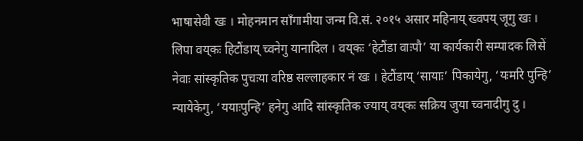भाषासेवी खः । मोहनमान साँगामीया जन्म वि.सं. २०१५ असार महिनाय् ख्वपय् जूगु खः । लिपा वय्‌कः हिटौंडाय् च्वनेगु यानादिल । वय्‌कः ‘हेटौंडा वाःपौ’ या कार्यकारी सम्पादक लिसें नेवाः सांस्कृतिक पुचःया वरिष्ठ सल्लाहकार नं खः । हेटौंडाय् ‘सायाः’ पिकायेगु, ‘यःमरि पुन्हि’ न्यायेकेगु, ‘ययाःपुन्हि’ हनेगु आदि सांस्कृतिक ज्याय् वय्‌कः सक्रिय जुया च्वनादीगु दु ।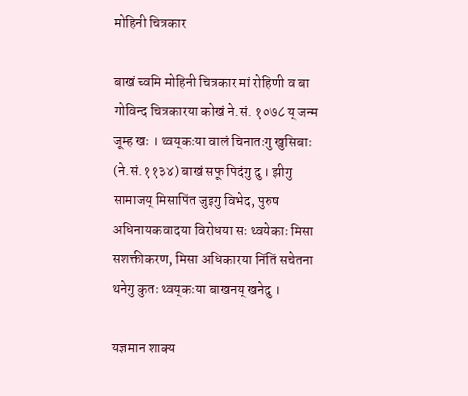मोहिनी चित्रकार

बाखं च्वमि मोहिनी चित्रकार मां रोहिणी व बा गोविन्द चित्रकारया कोखं ने.सं. १०७८ य् जन्म जूम्ह खः । थ्वय्‌कःया वालं चिनातःगु खुसिबाः (ने.सं.११३४) बाखं सफू पिदंगु दु । झीगु सामाजय् मिसापिंत जुइगु विभेद, पुरुष अधिनायकवादया विरोधया सः थ्वयेकाः मिसा सशक्तीकरण, मिसा अधिकारया निंतिं सचेतना थनेगु कुतः थ्वय्‌कःया बाखनय् खनेदु ।

यज्ञमान शाक्य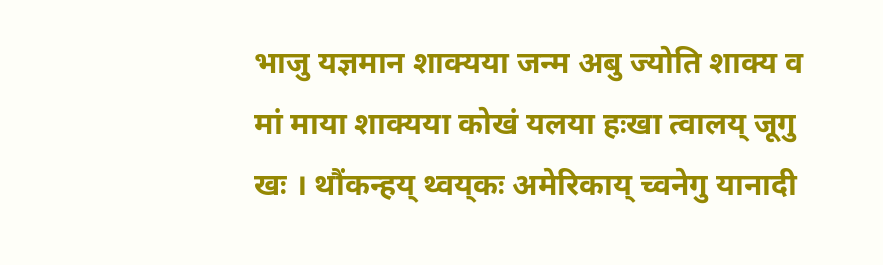भाजु यज्ञमान शाक्यया जन्म अबु ज्योति शाक्य व मां माया शाक्यया कोखं यलया हःखा त्वालय् जूगु खः । थौंकन्हय् थ्वय्‌कः अमेरिकाय् च्वनेगु यानादी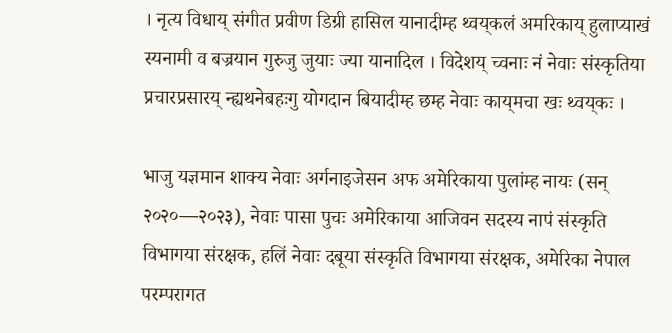। नृत्य विधाय् संगीत प्रवीण डिग्री हासिल यानादीम्ह थ्वय्‌कलं अमरिकाय् हुलाप्याखं स्यनामी व बज्रयान गुरुजु जुयाः ज्या यानादिल । विदेशय् च्वनाः नं नेवाः संस्कृतिया प्रचारप्रसारय् न्ह्यथनेबहःगु योगदान बियादीम्ह छम्ह नेवाः काय्‌मचा खः थ्वय्‌कः ।

भाजु यज्ञमान शाक्य नेवाः अर्गनाइजेसन अफ अमेरिकाया पुलांम्ह नायः (सन् २०२०—२०२३), नेवाः पासा पुचः अमेरिकाया आजिवन सदस्य नापं संस्कृति विभागया संरक्षक, हलिं नेवाः दबूया संस्कृति विभागया संरक्षक, अमेरिका नेपाल परम्परागत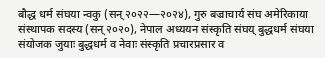बौद्ध धर्म संघया न्वकु (सन् २०२२—२०२४), गुरु बज्राचार्य संघ अमेरिकाया संस्थापक सदस्य (सन् २०२०), नेपाल अध्ययन संस्कृति संघय् बुद्धधर्म संघया संयोजक जुयाः बुद्धधर्म व नेवाः संस्कृति प्रचारप्रसार व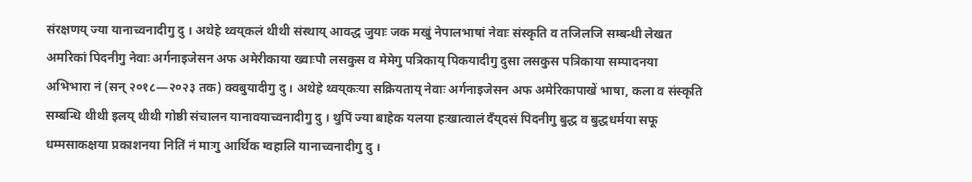संरक्षणय् ज्या यानाच्वनादीगु दु । अथेहे थ्वय्‌कलं थीथी संस्थाय् आवद्ध जुयाः जक मखुं नेपालभाषां नेवाः संस्कृति व तजिलजि सम्बन्धी लेखत अमरिकां पिदनीगु नेवाः अर्गनाइजेसन अफ अमेरीकाया ख्वाःपौ लसकुस व मेमेगु पत्रिकाय् पिकयादीगु दुसा लसकुस पत्रिकाया सम्पादनया अभिभारा नं (सन् २०१८—२०२३ तक) क्वबुयादीगु दु । अथेहे थ्वय्‌कःया सक्रियताय् नेवाः अर्गनाइजेसन अफ अमेरिकापाखें भाषा, कला व संस्कृति सम्बन्धि थीथी इलय् थीथी गोष्ठी संचालन यानावयाच्वनादीगु दु । थुपिं ज्या बाहेक यलया हःखात्वालं दँय्‌दसं पिदनीगु बुद्ध व बुद्धधर्मया सफू धम्मसाकक्षया प्रकाशनया नितिं नं माःगु आर्थिक ग्वहालि यानाच्वनादीगु दु ।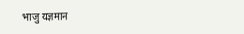भाजु यज्ञमान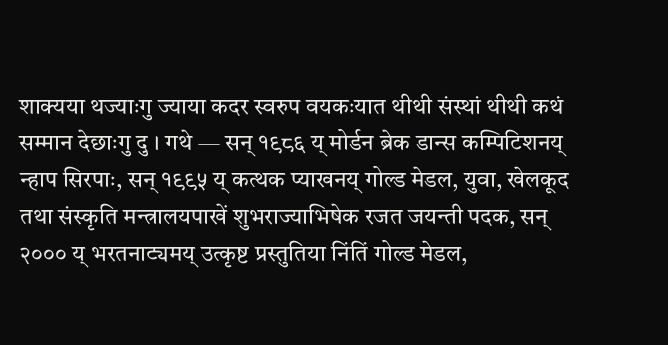शाक्यया थज्याःगु ज्याया कदर स्वरुप वयकःयात थीथी संस्थां थीथी कथं सम्मान देछाःगु दु । गथे — सन् १९८६ य् मोर्डन ब्रेक डान्स कम्पिटिशनय् न्हाप सिरपाः, सन् १९९५ य् कत्थक प्याखनय् गोल्ड मेडल, युवा, खेलकूद तथा संस्कृति मन्त्रालयपाखें शुभराज्याभिषेक रजत जयन्ती पदक, सन् २००० य् भरतनाट्यमय् उत्कृष्ट प्रस्तुतिया निंतिं गोल्ड मेडल,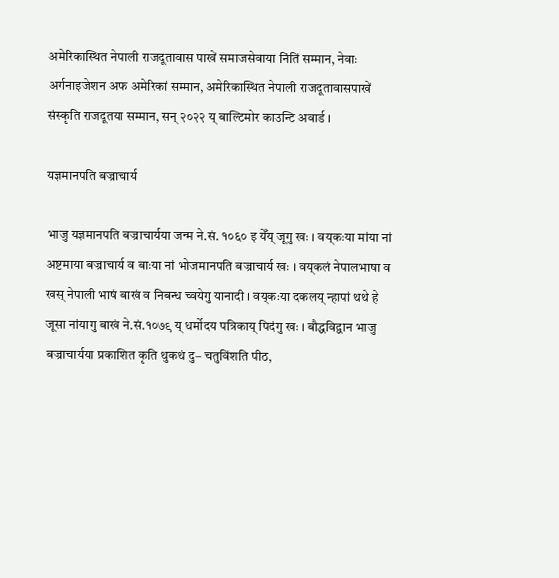अमेरिकास्थित नेपाली राजदूतावास पाखें समाजसेवाया निंतिं सम्मान, नेवाः अर्गनाइजेशन अफ अमेरिकां सम्मान, अमेरिकास्थित नेपाली राजदूतावासपाखें संस्कृति राजदूतया सम्मान, सन् २०२२ य् बाल्टिमोर काउन्टि अवार्ड ।

यज्ञमानपति बज्राचार्य

भाजु यज्ञमानपति बज्राचार्यया जन्म ने.सं. १०६० इ येँय् जूगु खः । वय्‌कःया मांया नां अष्टमाया बज्राचार्य व बाःया नां भोजमानपति बज्राचार्य खः । वय्‌कलं नेपालभाषा व खस् नेपाली भाषं बाखं व निबन्ध च्वयेगु यानादी । वय्‌कःया दकलय् न्हापां थथे हे जूसा नांयागु बाखं ने.सं.१०७९ य् धर्मोदय पत्रिकाय् पिदंगु खः । बौद्धविद्वान भाजु बज्राचार्यया प्रकाशित कृति थुकथं दु– चतुविंशति पीठ,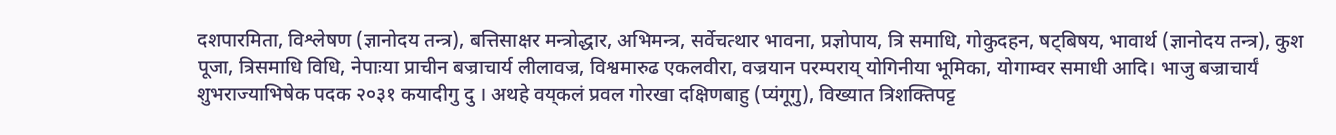दशपारमिता, विश्लेषण (ज्ञानोदय तन्त्र), बत्तिसाक्षर मन्त्रोद्धार, अभिमन्त्र, सर्वेचत्थार भावना, प्रज्ञोपाय, त्रि समाधि, गोकुदहन, षट्बिषय, भावार्थ (ज्ञानोदय तन्त्र), कुश पूजा, त्रिसमाधि विधि, नेपाःया प्राचीन बज्राचार्य लीलावज्र, विश्वमारुढ एकलवीरा, वज्रयान परम्पराय् योगिनीया भूमिका, योगाम्वर समाधी आदि। भाजु बज्राचार्यं शुभराज्याभिषेक पदक २०३१ कयादीगु दु । अथहे वय्‌कलं प्रवल गोरखा दक्षिणबाहु (प्यंगूगु), विख्यात त्रिशक्तिपट्ट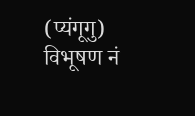(प्यंगूगु) विभूषण नं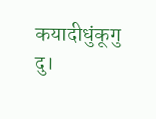कयादीधुंकूगु दु।